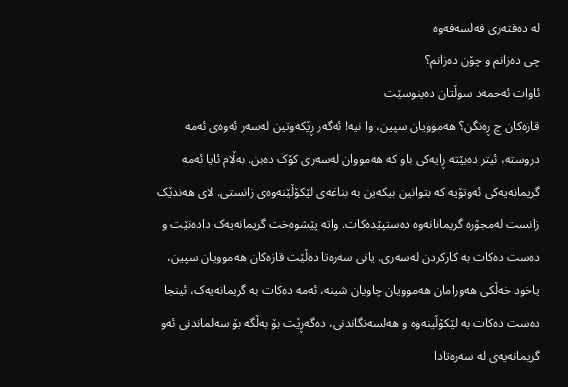لە دەفتەری فەلسەفەوە
چی دەزانم و چۆن دەزانم؟
ئاوات ئەحمەد سوڵتان دەینوسێت
قازەکان چ ڕەنگن؟ هەموویان سپین، وا نیە! ئەگەر ڕێکەوتین لەسەر ئەوەی ئەمە دروستە، ئیتر دەبێتە ڕایەکی باو کە هەمووان لەسەری کۆک دەبن. بەڵام ئایا ئەمە گریمانەیەکی ئەوتۆیە کە بتوانین بیکەین بە بناغەی لێکۆڵێنەوەی زانستی. لای هەندێک زانست لەمجۆرە گریمانانەوە دەستپێدەکات. واتە پێشوەخت گریمانەیەک دادەنێت و دەست دەکات بە کارکردن لەسەری. یانی سەرەتا دەڵێت قازەکان هەموویان سپین، یاخود خەڵکی هەورامان هەموویان چاویان شینە، ئەمە دەکات بە گریمانەیەک، ئینجا دەست دەکات بە لێکۆڵینەوە و هەلسەنگاندنی، دەگەڕێت بۆ بەڵگە بۆ سەلماندنی ئەو گریمانەیەی لە سەرەتادا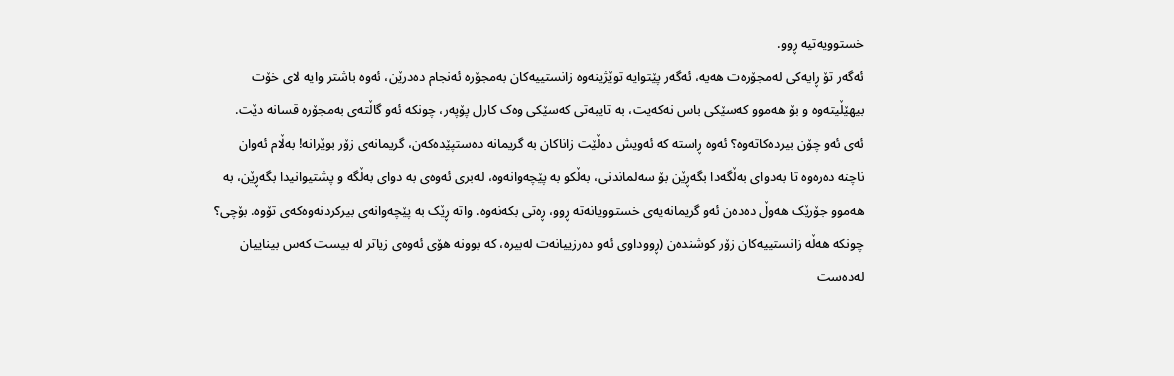خستوویەتیە ڕوو.
ئەگەر تۆ ڕایەکی لەمجۆرەت هەیە، ئەگەر پێتوایە توێژینەوە زانستییەکان بەمجۆرە ئەنجام دەدرێن، ئەوە باشتر وایە لای خۆت بیهێڵیتەوە و بۆ هەموو کەسێکی باس نەکەیت، بە تایبەتی کەسێكی وەک کارل پۆپەر، چونکە ئەو گاڵتەی بەمجۆرە قسانە دێت. ئەی ئەو چۆن بیردەکاتەوە؟ ئەوە ڕاستە کە ئەویش دەڵێت زاناکان بە گریمانە دەستپێدەکەن، گریمانەی زۆر بوێرانە! بەڵام ئەوان ناچنە دەرەوە تا بەدوای بەڵگەدا بگەڕێن بۆ سەلماندنی، بەڵکو بە پێچەوانەوە، لەبری ئەوەی بە دوای بەڵگە و پشتیوانیدا بگەڕێن، بە هەموو جۆرێک هەوڵ دەدەن ئەو گریمانەیەی خستوویانەتە ڕوو، ڕەتی بکەنەوە. واتە ڕێک بە پێچەوانەی بیرکردنەوەکەی تۆوە. بۆچی؟ چونکە هەڵە زانستییەکان زۆر کوشندەن (ڕووداوی ئەو دەرزییانەت لەبیرە، کە بوونە هۆی ئەوەی زیاتر لە بیست کەس بیناییان لەدەست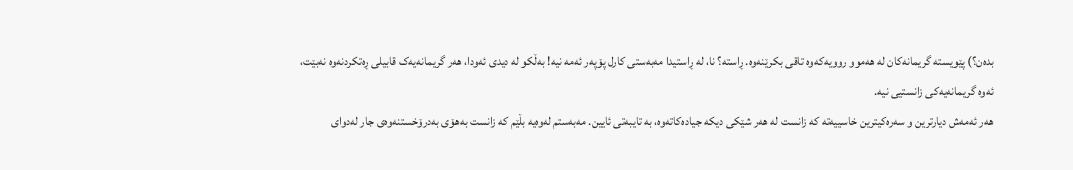بدەن؟) پێویستە گریمانەکان لە هەموو روویەکەوە تاقی بکرێنەوە. ڕاستە؟ نا، لە ڕاستیدا مەبەستی کارل پۆپەر ئەمە نیە! بەڵکو لە دیدی ئەودا، هەر گریمانەیەک قابیلی ڕەتکردنەوە نەبێت، ئەوە گریمانەیەکی زانستیی نیە.
هەر ئەمەش دیارترین و سەرەکیترین خاسییەتە کە زانست لە هەر شێکی دیکە جیادەکاتەوە، بە تایبەتی ئایین. مەبەستم لەوەیە بڵێم کە زانست بەهۆی بەدرۆخستنەوەی جار لەدوای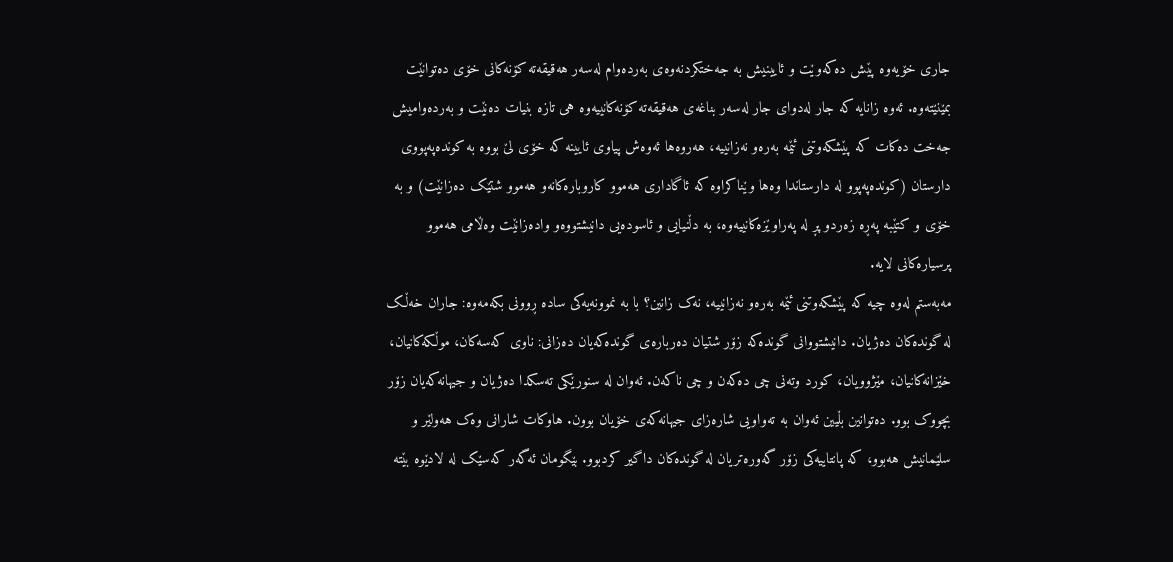جاری خۆیەوە پێش دەکەوێت و ئایینیش بە جەختکردنەوەی بەردەوام لەسەر هەقیقەتە کۆنەکانی خۆی دەتوانێت بمێنێتەوە. ئەوە زانایە کە جار لەدوای جار لەسەر بناغەی هەقیقەتە کۆنەکانییەوە هی تازە بنیات دەنێت و بەردەوامیش جەخت دەکات کە پێشکەوتنی ئێمە بەرەو نەزانییە، هەروەها ئەوەش پیاوی ئایینە کە خۆی لێ بووە بە کوندەپەپووی دارستان (کوندەپەپوو لە دارستاندا وەها وێناکراوە کە ئاگاداری هەموو کاروبارەکانەو هەموو شتێک دەزانێت) و بە خۆی و کتێبە پەڕە زەردو پڕ لە پەراوێزەکانییەوە، بە دڵنیایی و ئاسودەیی دانیشتووەو وادەزانێت وەڵامی هەموو پرسیارەکانی لایە.
مەبەستم لەوە چیە کە پێشکەوتنی ئێمە بەرەو نەزانییە، نەک زانین؟ با بە نموونەیەکی سادە ڕوونی بکەمەوە: جاران خەڵک لە گوندەکان دەژیان. دانیشتووانی گوندەکە زۆر شتیان دەربارەی گوندەکەیان دەزانی: ناوی کەسەکان، موڵکەکانیان، خێزانەکانیان، مێژوویان، کورد وتەنی چی دەکەن و چی ناکەن. ئەوان لە سنورێکی تەسکدا دەژیان و جیهانەکەیان زۆر بچووک بوو. دەتوانین بڵیین ئەوان بە تەواویی شارەزای جیهانەکەی خۆیان بوون. هاوکات شارانی وەک هەولێر و سلێمانیش هەبوو، کە پانتاییەکی زۆر گەورەتریان لە گوندەکان داگیر کردبوو. بێگومان ئەگەر کەسێک لە لادێوە بێتە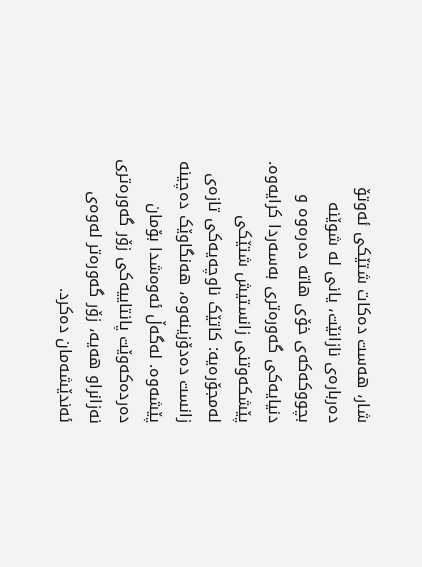شار، هەست دەکات شتێکی ئەوتۆ دەربارەی نازانێت، یانی لە شوێنە بچووکەکەی خۆی هاتە دەرەوە و دنیایەکی گەورەتری بەسەردا کرایەوە.
پێشکەوتنی زانستیش شتێکی لەمجۆرەیە: کاتێک ناوچەیەکی تازەی زانست دەدۆزینەوە، هەنگاوێک دەچینە پێشەوە. لەگەڵ ئەوەشدا بۆمان دەردەکەوێت پانتاییەکی زۆر گەورەتری نەزانراو هەیە، زۆر گەورەتر لەوەی ئەندێشەمان دەکرد.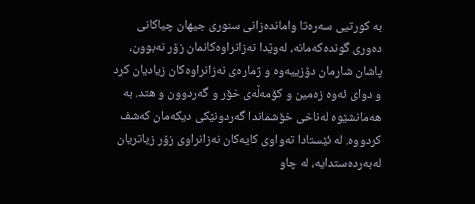بە کورتیی سەرەتا واماندەزانی سنوری جیهان چیاکانی دەوری گوندەکەمانە، لەوێدا نەزانراوەکانمان زۆر نەبوون، پاشان شارمان دۆزییەوە و ژمارەی نەزانراوەکان زیادیان کرد و دوای ئەوە زەمین و کۆمەڵەی خۆر و گەردوون و هتد. بە هەمانشێوە لەناخی خۆشماندا گەردونێکی دیکەمان کەشف کردووە. لە ئێستادا تەواوی کایەکان نەزانراوی زۆر زیاتریان لەبەردەستدایە، لە چاو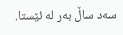سەد ساڵ بەر لە ئێستا.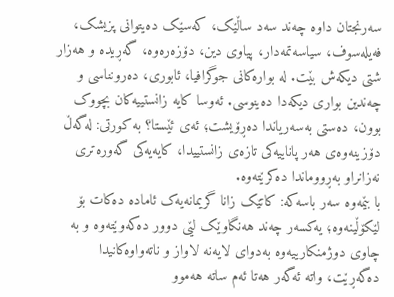سەرنجتان داوە چەند سەد ساڵێک، کەسێک دەیتوانی پزیشک، فەیلەسوف، سیاسەتمەدار، پیاوی دین، دۆزەرەوە، گەڕیدە و هەزار شتی دیکەش بێت. لە بوارەکانی جوگرافیا، ئابوری، دەرونناسی و چەندین بواری دیکەدا دەینوسی. ئەوسا کایە زانستییەکان بچووک بوون، دەستی بەسەریاندا دەڕۆیشت؛ ئەی ئێستا؟ بە کورتی: لەگەڵ دۆزینەوەی هەر پاناییەکی تازەی زانستییدا، کایەیەکی گەورەتری نەزانراو بەڕووماندا دەکرێتەوە.
با بێمەوە سەر باسەکە: کاتێک زانا گریمانەیەک ئامادە دەکات بۆ لێکۆڵینەوە؛ یەکسەر چەند هەنگاوێک لێی دوور دەکەوێتەوە و بە چاوی دوژمنکارییەوە بەدوای لایەنە لاواز و ناتەواوەکانیدا دەگەڕێت، واتە ئەگەر هەتا ئەم ساتە هەموو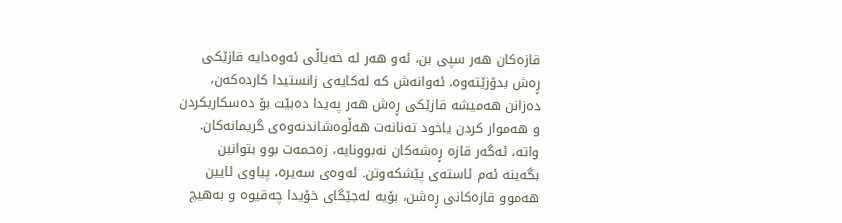قازەکان هەر سپی بن، ئەو هەر لە خەیاڵی ئەوەدایە قازێکی ڕەش بدۆزێتەوە. ئەوانەش کە لەکایەی زانستیدا کاردەکەن، دەزانن هەمیشە قازێکی ڕەش هەر پەیدا دەبێت بۆ دەسکاریکردن و هەموار کردن یاخود تەنانەت هەڵوەشاندنەوەی گریمانەکان.
واتە، ئەگەر قازە ڕەشەکان نەبوونایە، زەحمەت بوو بتوانین بگەینە ئەم ئاستەی پێشکەوتن. ئەوەی سەیرە، پیاوی ئایین هەموو قازەکانی ڕەشن، بۆیە لەجێگای خۆیدا چەقیوە و بەهیچ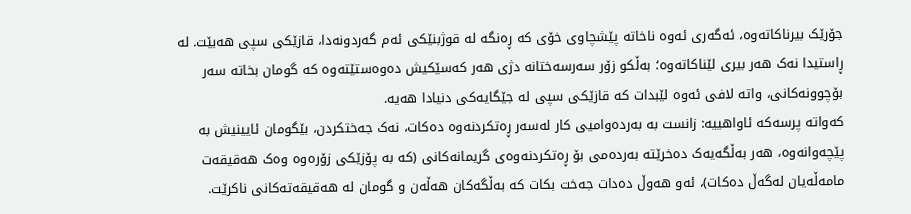جۆرێک بیرناکاتەوە، ئەگەری ئەوە ناخاتە پێشچاوی خۆی کە ڕەنگە لە قوژبنێکی ئەم گەردونەدا، قازێکی سپی هەبێت. لە ڕاستیدا نەک هەر بیری لێناکاتەوە؛ بەڵکو زۆر سەرسەختانە دژی هەر کەسێکیش دەوەستێتەوە کە گومان بخاتە سەر بۆچوونەکانی، واتە لافی ئەوە لێبدات کە قازێکی سپی لە جێگایەکی دنیادا هەیە.
کەواتە پرسەکە ئاواهییە: زانست بە بەردەوامیی کار لەسەر ڕەتکردنەوە دەکات، نەک جەختکردن، بێگومان ئایینیش بە پێچەوانەوە، هەر بەڵگەیەک دەخرێتە بەردەمی بۆ ڕەتکردنەوەی گریمانەکانی (کە بە پۆزێكی زۆرەوە وەک هەقیقەت مامەڵەیان لەگەڵ دەکات)، ئەو هەوڵ دەدات جەخت بکات کە بەڵگەکان هەڵەن و گومان لە هەقیقەتەکانی ناکرێت.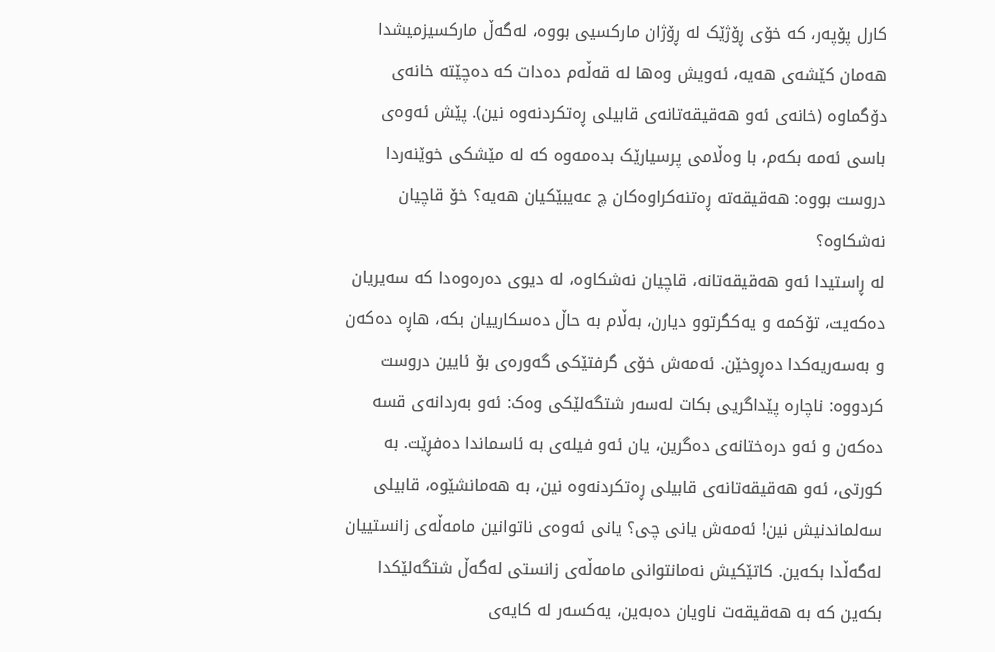کارل پۆپەر، کە خۆی ڕۆژێک لە ڕۆژان مارکسیی بووە، لەگەڵ مارکسیزمیشدا هەمان کێشەی هەیە، ئەویش وەها لە قەڵەم دەدات کە دەچێتە خانەی دۆگماوە (خانەی ئەو هەقیقەتانەی قابیلی ڕەتکردنەوە نین). پێش ئەوەی باسی ئەمە بکەم، با وەڵامی پرسیارێک بدەمەوە کە لە مێشکی خوێنەردا دروست بووە: هەقیقەتە ڕەتنەکراوەکان چ عەیبێکیان هەیە؟ خۆ قاچیان نەشکاوە؟
لە ڕاستیدا ئەو هەقیقەتانە، قاچیان نەشکاوە، لە دیوی دەرەوەدا کە سەیریان دەکەیت، تۆکمە و یەکگرتوو دیارن، بەڵام بە حاڵ دەسکارییان بکە، هاڕە دەکەن و بەسەریەکدا دەڕوخێن. ئەمەش خۆی گرفتێکی گەورەی بۆ ئایین دروست کردووە: ناچارە پێداگریی بکات لەسەر شتگەلێکی وەک: ئەو بەردانەی قسە دەکەن و ئەو درەختانەی دەگرین، یان ئەو فیلەی بە ئاسماندا دەفڕێت. بە کورتی، ئەو هەقیقەتانەی قابیلی ڕەتکردنەوە نین، بە هەمانشێوە، قابیلی سەلماندنیش نین! ئەمەش یانی چی؟ یانی ئەوەی ناتوانین مامەڵەی زانستییان لەگەڵدا بکەین. کاتێکیش نەمانتوانی مامەڵەی زانستی لەگەڵ شتگەلێکدا بکەین کە بە هەقیقەت ناویان دەبەین، یەکسەر لە کایەی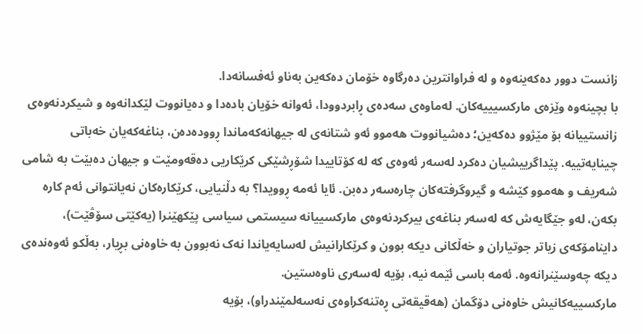زانست دوور دەکەینەوە و لە فراوانترین دەرگاوە خۆمان دەکەین بەناو ئەفسانەدا.
با بچینەوە وێزەی مارکسیییەکان. لەماوەی سەدەی ڕابردوودا، ئەوانە خۆیان بادەدا و دەیانووت لێکدانەوە و شیکردنەوەی زانستییانە بۆ مێژوو دەکەین؛ دەشیانووت هەموو ئەو شتانەی لە جیهانەکەماندا ڕوودەدەن، بناغەکەیان خەباتی چینایەتییە. پێداگرییشیان دەکرد لەسەر ئەوەی کە لە کۆتاییدا شۆڕشێکی کرێکاریی دەقەومێت و جیهان دەبێت بە شامی شەریف و هەموو کێشە و گیروگرفتەکان چارەسەر دەبن. ئایا ئەمە ڕوویدا؟ بە دڵنیایی، کرێکارەکان نەیانتوانی ئەم کارە بکەن، لەو جێگایەش کە لەسەر بناغەی بیرکردنەوەی مارکسییانە سیستمی سیاسی پێکهێنرا (یەکێتی سۆڤێت)، داینامۆکەی زیاتر جوتیاران و خەڵکانی دیکە بوون و کرێکارانیش لەسایەیاندا نەک نەبوون بە خاوەنی بڕیار، بەڵکو ئەوەندەی دیکە چەوسێنرانەوە. ئەمە باسی ئێمە نیە، بۆیە لەسەری ناوەستین.
مارکسییەکانیش خاوەنی دۆگمان (هەقیقەتی ڕەتنەکراوەی نەسەلمێندراو)، بۆیە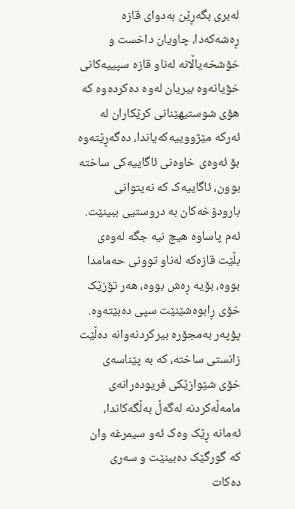لەبری بگەڕێن بەدوای قازە ڕەشەکەدا، چاویان داخست و خۆشخەیاڵانە لەناو قازە سپییەکانی خۆیانەوە بیریان لەوە دەکردەوە کە هۆی شوستیهێنانی کرێکاران لە ئەرکە مێژووییەکەیاندا، دەگەڕێتەوە بۆ ئەوەی خاوەنی ئاگاییەکی ساختە بوون، ئاگاییەک کە نەیتوانی بارودۆخەکان بە دروستیی ببینێت. ئەم پاساوە هیچ نیە جگە لەوەی بڵێت قازەکە لەناو توونی حەمامدا بووە، بۆیە ڕەش بووە، هەر تۆزێک خۆی ڕابوەشێنێت سپی دەبێتەوە.
پۆپەر بەمجۆرە بیرکردنەوانە دەڵێت زانستی ساختە، کە بە پێناسەی خۆی شێوازێکی فریودەرانەی مامەڵەکردنە لەگەڵ بەڵگەکاندا، ئەمانە ڕێک وەک ئەو سیمرغە وان کە گورگێک دەبینێت و سەری دەکات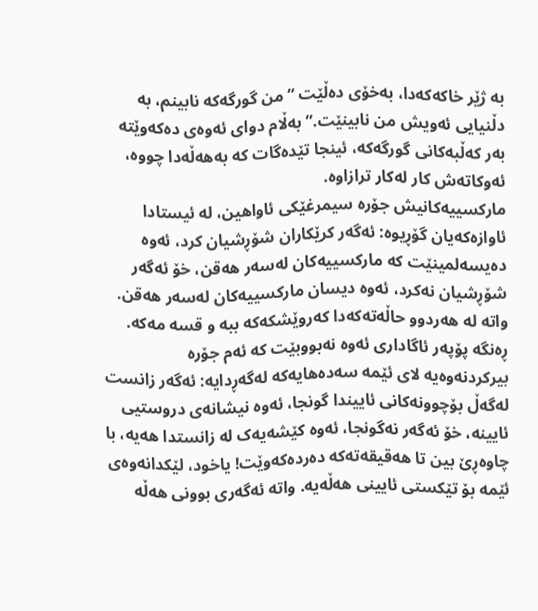بە ژێر خاکەکەدا، بەخۆی دەڵێت “من گورگەکە نابینم، بە دڵنیایی ئەویش من نابینێت.” بەڵام دوای ئەوەی دەکەوێتە بەر کەڵبەکانی گورگەکە، ئینجا تێدەگات کە بەهەڵەدا چووە، ئەوکاتەش کار لەکار ترازاوە.
مارکسییەکانیش جۆرە سیمرغێکی ئاواهین، لە ئیستادا ئاوازەکەیان گۆڕیوە: ئەگەر کرێکاران شۆڕشیان کرد، ئەوە دەیسەلمینێت کە مارکسییەکان لەسەر هەقن، خۆ ئەگەر شۆڕشیان نەکرد، ئەوە دیسان مارکسییەکان لەسەر هەقن. واتە لە هەردوو حاڵەتەکەدا کەروێشکەکە ببە و قسە مەکە. ڕەنگە پۆپەر ئاگاداری ئەوە نەبووبێت کە ئەم جۆرە بیرکردنەوەیە لای ئێمە سەدەهایەکە لەگەڕدایە: ئەگەر زانست لەگەڵ بۆچوونەکانی ئاییندا گونجا، ئەوە نیشانەی دروستیی ئایینە، خۆ ئەگەر نەگونجا، ئەوە کێشەیەک لە زانستدا هەیە، با چاوەڕێ بین تا هەقیقەتەکە دەردەکەوێت! یاخود، لێکدانەوەی ئێمە بۆ تێکستی ئایینی هەڵەیە. واتە ئەگەری بوونی هەڵە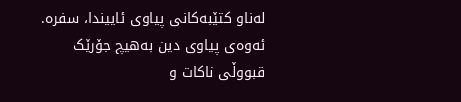لەناو کتێبەکانی پیاوی ئاییندا، سفرە. ئەوەی پیاوی دین بەهیچ جۆرێک قبووڵی ناکات و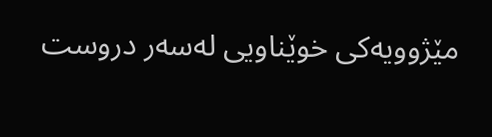مێژوویەکی خوێناویی لەسەر دروست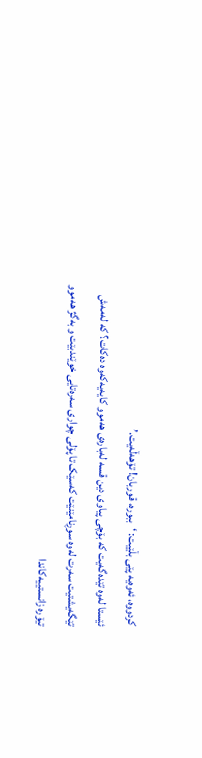کردووە، ئەوەیە پێی بڵێیت: ‘ببورە، قوربان! تۆهەڵەیت.’
ئێستا لەوە تێدەگەیت کە بۆچی پیاوی دین قسە لەبارەی هەموو کایەیەکەوە دەکات؟ کە لەمەش تێگەیشتیت سەرت لەوە سوڕنامێنێت کەسێک تا پۆلی چواری سەرەتایی خوێندبێت و بەگژ هەموو تیۆرە زانستییەکاندا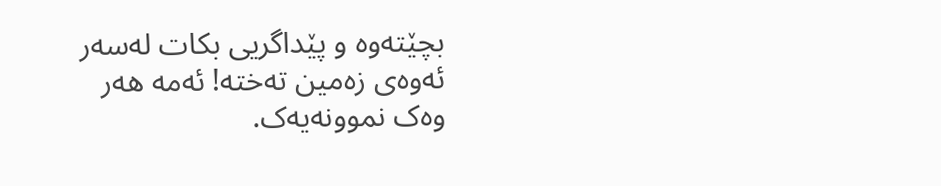بچێتەوە و پێداگریی بکات لەسەر ئەوەی زەمین تەختە! ئەمە هەر وەک نموونەیەک.